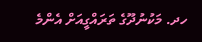ހދ. މަކުނުދޫގެ ތަރައްގީއަށް އެންމެ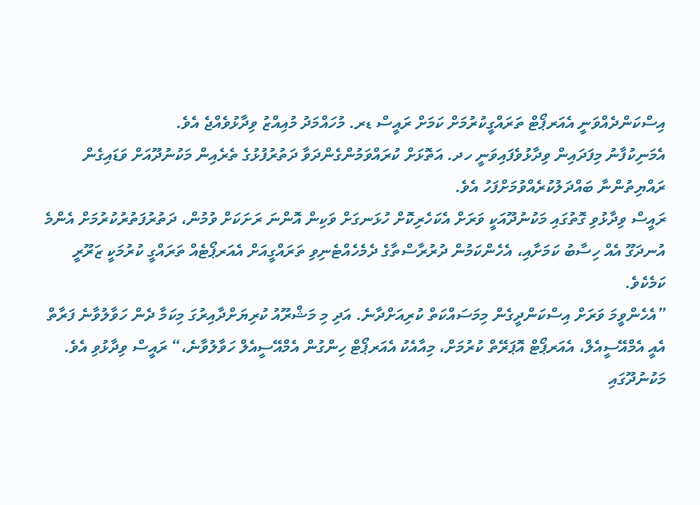އިސްކަންދެއްވަނީ އެއަރޕޯޓް ތަރައްގީކުރުމަށް ކަމަށް ރައީސް ޑރ. މުހައްމަދު މުއިއްޒު ވިދާޅުވެއްޖެ އެވެ.
އެމަނިކުފާނު މިފަދައިން ވިދާޅުވެފައިވަނީ ހދ. އަތޮޅަށް ކުރައްވަމުންގެންދަވާ ދަތުރުފުޅުގެ ތެރެއިން މަކުނުދޫއަށް ވަޑައިގެން ރައްޔިތުންނާ ބައްދަލުކުރެއްވުމަށްފަހު އެވެ.
ރައީސް ވިދާޅުވި ގޮތުގައި މަކުނުދޫއަކީ ވަރަށް އެކަހެރިކޮށް ހުޅަނގަށް ވަކިން އޮންނަ ރަށަކަށް ވުމުން، ދަތުރުފަތުރުކުރުމަށް އެންމެ އުނދަގޫ އެއް ހިސާބު ކަމަށާއި، އެހެންކަމުން ދުރުރާސްތާގެ ދެމެހެއްޓެނިވި ތަރައްގީއަށް އެއަރޕޯޓެއް ތަރައްގީ ކުރުމަކީ ޒަރޫރީ ކަމެކެވެ.
”އެހެންވީމަ ވަރަށް އިސްކަންދީގެން މިމަސައްކަތް ކުރިއަށްދާނެ. އަދި މި މަޝްރޫއު ކުރިޔަށްދާއިރުގަ މިކަމާ ދެން ހަވާލުވާނެ ފަރާތް އެއީ އެމްއޭސީއެލް، އެއަރޕޯޓް އޮޕަރޭތް ކުރުމަށް، މިއާއެކު އެއަރޕޯޓް ހިންގުން އެމްއޭސީއެލް ހަވާލުވާނެ،“ ރައީސް ވިދާޅުވި އެވެ.
މަކުނުދޫގައި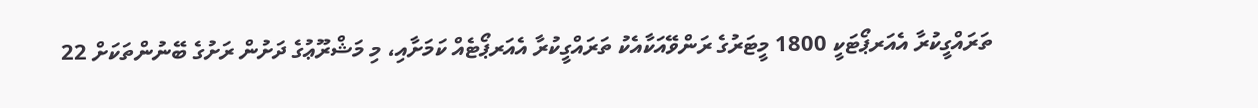ތަރައްގީކުރާ އެއަރޕޯޓަކީ 1800 މީޓަރުގެ ރަންވޭއަކާއެކު ތަރައްގީކުރާ އެއަރޕޯޓެއް ކަމަށާއި، މި މަޝްރޫޢުގެ ދަށުން ރަށުގެ ބޭނުންތަކަށް 22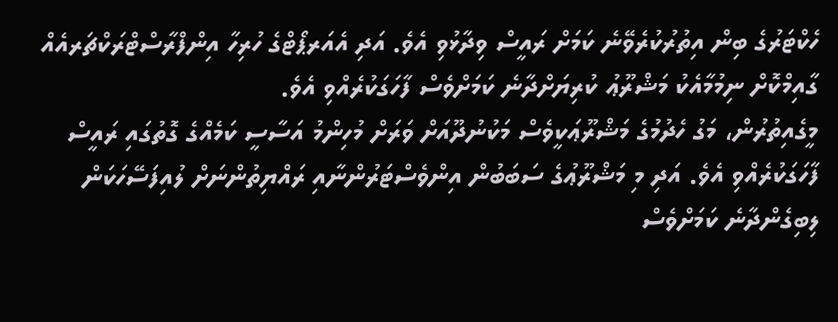ހެކްޓަރުގެ ބިން އިތުރުކުރެވޭނެ ކަމަށް ރައީސް ވިދާޅުވި އެވެ. އަދި އެއަރޕޯޓްގެ ހުރިހާ އިންފްރާސްޓްރަކްޗަރއެއް ގާއިމްކޮށް ނިމުމާއެކު މަޝްރޫޢު ކުރިޔަށްދާނެ ކަމަށްވެސް ފާހަގަކުރެއްވި އެވެ.
މީގެއިތުރުން، މަގު ހެދުމުގެ މަޝްރޫޢަކީވެސް މަކުނުދޫއަށް ވަރަށް މުހިންމު އަސާސީ ކަމެއްގެ ގޮތުގައި ރައީސް ފާހަގަކުރެއްވި އެވެ. އަދި މި މަޝްރޫޢުގެ ސަބަބުން އިންވެސްޓަރުންނާއި ރައްޔިތުންނަށް ލުއިފަސޭހަކަން ލިބިގެންދާނެ ކަމަށްވެސް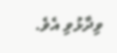ވިދާޅުވި އެވެ.